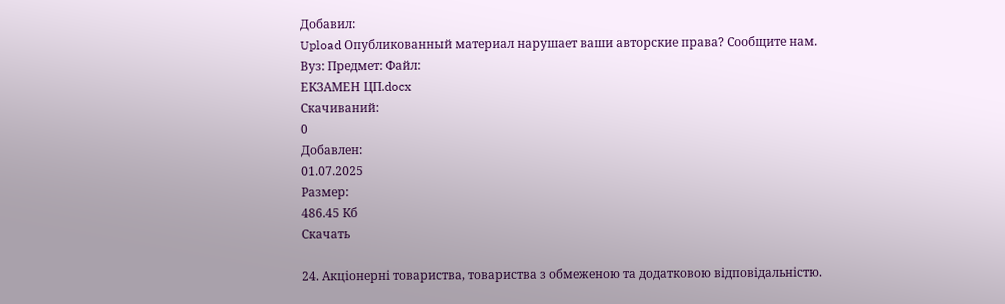Добавил:
Upload Опубликованный материал нарушает ваши авторские права? Сообщите нам.
Вуз: Предмет: Файл:
ЕКЗАМЕН ЦП.docx
Скачиваний:
0
Добавлен:
01.07.2025
Размер:
486.45 Кб
Скачать

24. Акціонерні товариства, товариства з обмеженою та додатковою відповідальністю.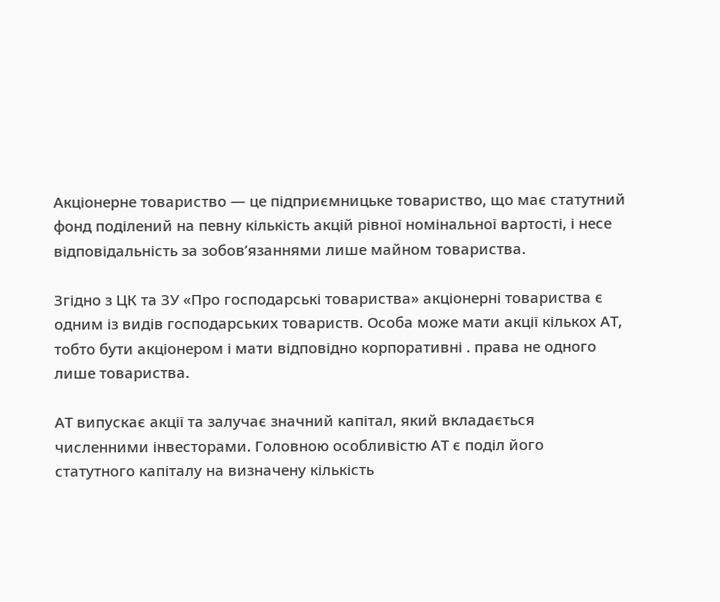Акціонерне товариство — це підприємницьке товариство, що має статутний фонд поділений на певну кількість акцій рівної номінальної вартості, і несе відповідальність за зобов’язаннями лише майном товариства.

Згідно з ЦК та ЗУ «Про господарські товариства» акціонерні товариства є одним із видів господарських товариств. Особа може мати акції кількох АТ, тобто бути акціонером і мати відповідно корпоративні . права не одного лише товариства.

АТ випускає акції та залучає значний капітал, який вкладається численними інвесторами. Головною особливістю АТ є поділ його статутного капіталу на визначену кількість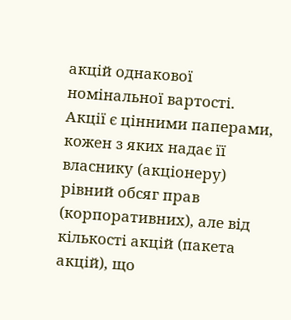акцій однакової номінальної вартості. Акції є цінними паперами, кожен з яких надає її власнику (акціонеру) рівний обсяг прав (корпоративних), але від кількості акцій (пакета акцій), що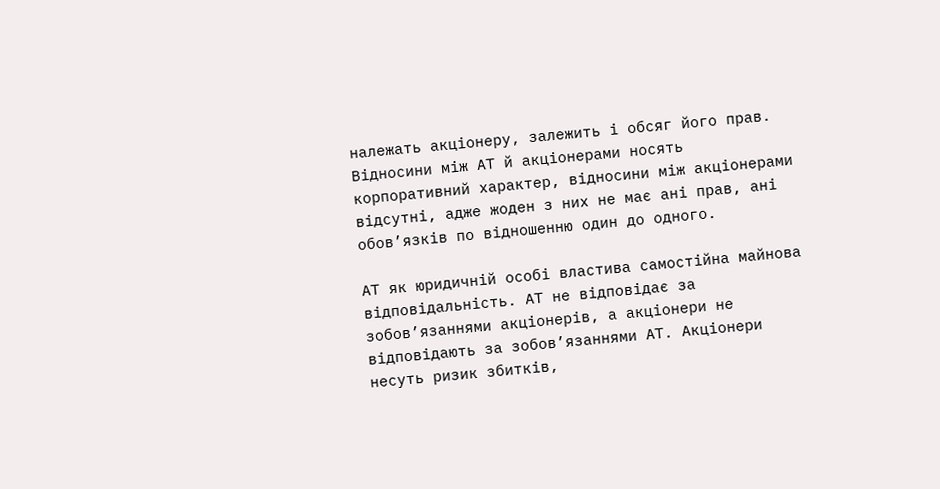належать акціонеру, залежить і обсяг його прав. Відносини між АТ й акціонерами носять корпоративний характер, відносини між акціонерами відсутні, адже жоден з них не має ані прав, ані обов’язків по відношенню один до одного.

АТ як юридичній особі властива самостійна майнова відповідальність. АТ не відповідає за зобов’язаннями акціонерів, а акціонери не відповідають за зобов’язаннями АТ. Акціонери несуть ризик збитків,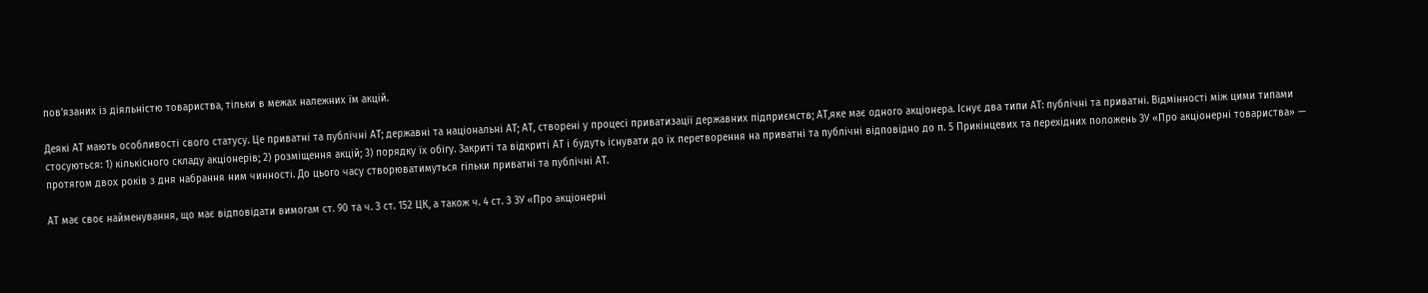пов’язаних із діяльністю товариства, тільки в межах належних їм акцій.

Деякі АТ мають особливості свого статусу. Це приватні та публічні АТ; державні та національні АТ; АТ, створені у процесі приватизації державних підприємств; АТ,яке має одного акціонера. Існує два типи АТ: публічні та приватні. Відмінності між цими типами стосуються: 1) кількісного складу акціонерів; 2) розміщення акцій; 3) порядку їх обігу. Закриті та відкриті АТ і будуть існувати до їх перетворення на приватні та публічні відповідно до п. 5 Прикінцевих та перехідних положень ЗУ «Про акціонерні товариства» — протягом двох років з дня набрання ним чинності. До цього часу створюватимуться гільки приватні та публічні АТ.

АТ має своє найменування, що має відповідати вимогам ст. 90 та ч. З ст. 152 ЦК, а також ч. 4 ст. З ЗУ «Про акціонерні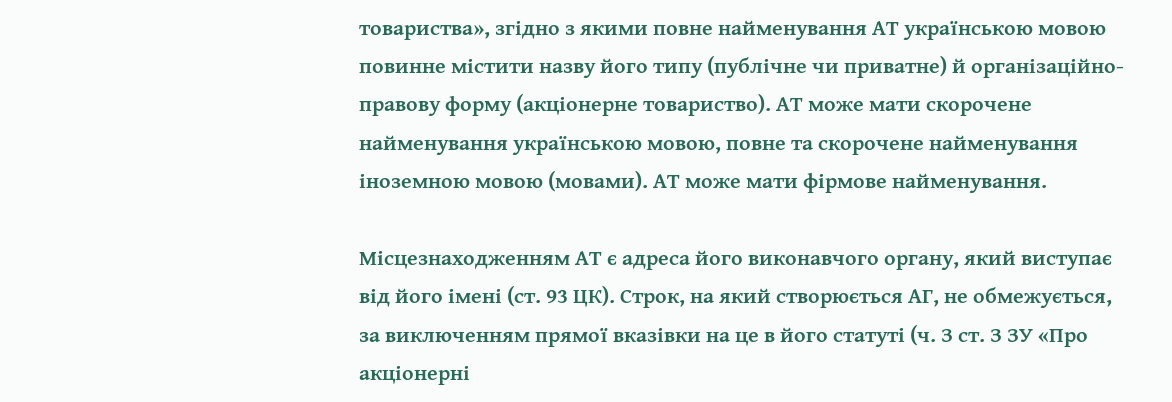товариства», згідно з якими повне найменування АТ українською мовою повинне містити назву його типу (публічне чи приватне) й організаційно-правову форму (акціонерне товариство). АТ може мати скорочене найменування українською мовою, повне та скорочене найменування іноземною мовою (мовами). АТ може мати фірмове найменування.

Місцезнаходженням АТ є адреса його виконавчого органу, який виступає від його імені (ст. 93 ЦК). Строк, на який створюється АГ, не обмежується, за виключенням прямої вказівки на це в його статуті (ч. З ст. З ЗУ «Про акціонерні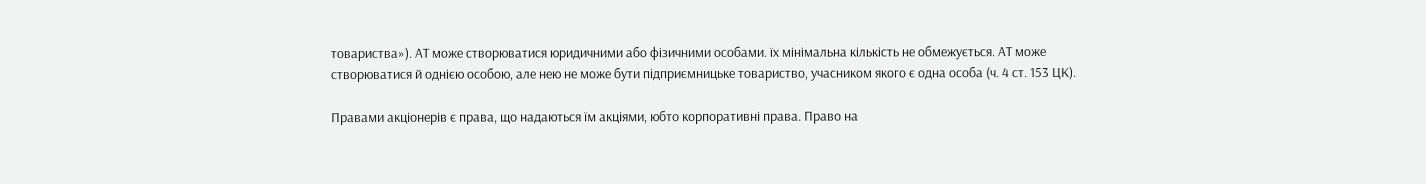товариства»). АТ може створюватися юридичними або фізичними особами. їх мінімальна кількість не обмежується. АТ може створюватися й однією особою, але нею не може бути підприємницьке товариство, учасником якого є одна особа (ч. 4 ст. 153 ЦК).

Правами акціонерів є права, що надаються їм акціями, юбто корпоративні права. Право на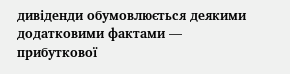дивіденди обумовлюється деякими додатковими фактами — прибуткової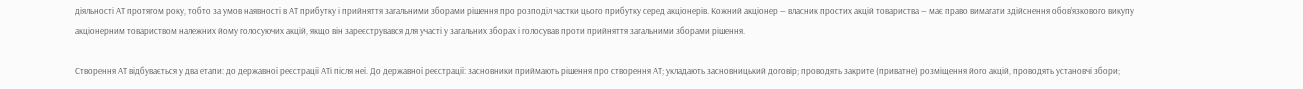діяльності АТ протягом року, тобто за умов наявності в АТ прибутку і прийняття загальними зборами рішення про розподіл частки цього прибутку серед акціонерів. Кожний акціонер — власник простих акцій товариства — має право вимагати здійснення обов’язкового викупу акціонерним товариством належних йому голосуючих акцій, якщо він зареєструвався для участі у загальних зборах і голосував проти прийняття загальними зборами рішення.

Створення АТ відбувається у два етапи: до державної реєстрації АТі після неї. До державної реєстрації: засновники приймають рішення про створення АТ; укладають засновницький договір; проводять закрите (приватне) розміщення його акцій, проводять установчі збори;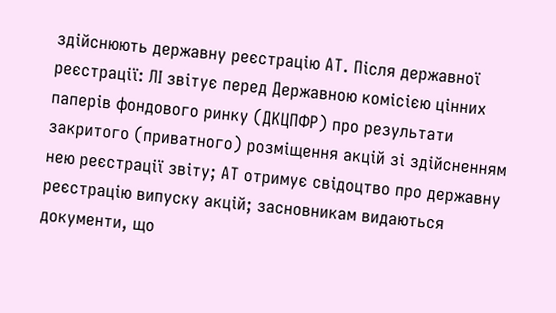здійснюють державну реєстрацію АТ. Після державної реєстрації: ЛІ звітує перед Державною комісією цінних паперів фондового ринку (ДКЦПФР) про результати закритого (приватного) розміщення акцій зі здійсненням нею реєстрації звіту; АТ отримує свідоцтво про державну реєстрацію випуску акцій; засновникам видаються документи, що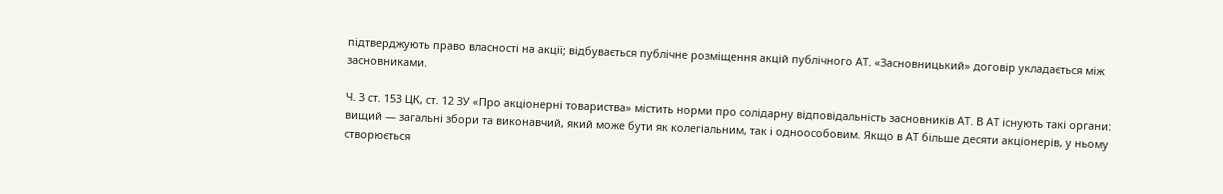підтверджують право власності на акції; відбувається публічне розміщення акцій публічного АТ. «Засновницький» договір укладається між засновниками.

Ч. З ст. 153 ЦК, ст. 12 ЗУ «Про акціонерні товариства» містить норми про солідарну відповідальність засновників АТ. В АТ існують такі органи: вищий — загальні збори та виконавчий, який може бути як колегіальним, так і одноособовим. Якщо в АТ більше десяти акціонерів, у ньому створюється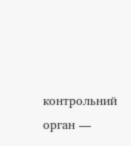контрольний орган —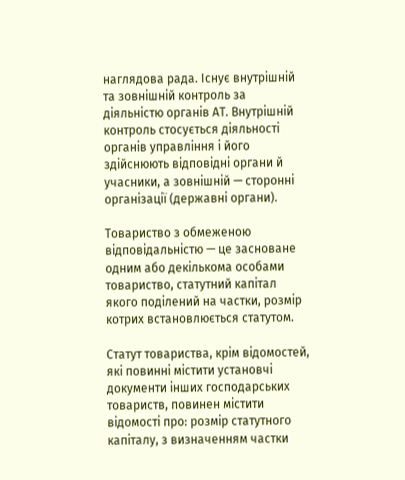наглядова рада. Існує внутрішній та зовнішній контроль за діяльністю органів АТ. Внутрішній контроль стосується діяльності органів управління і його здійснюють відповідні органи й учасники, а зовнішній — сторонні організації (державні органи).

Товариство з обмеженою відповідальністю — це засноване одним або декількома особами товариство, статутний капітал якого поділений на частки, розмір котрих встановлюється статутом.

Статут товариства, крім відомостей, які повинні містити установчі документи інших господарських товариств, повинен містити відомості про: розмір статутного капіталу, з визначенням частки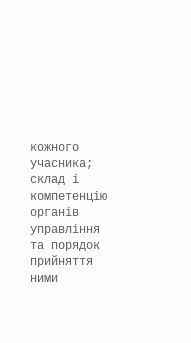кожного учасника; склад і компетенцію органів управління та порядок прийняття ними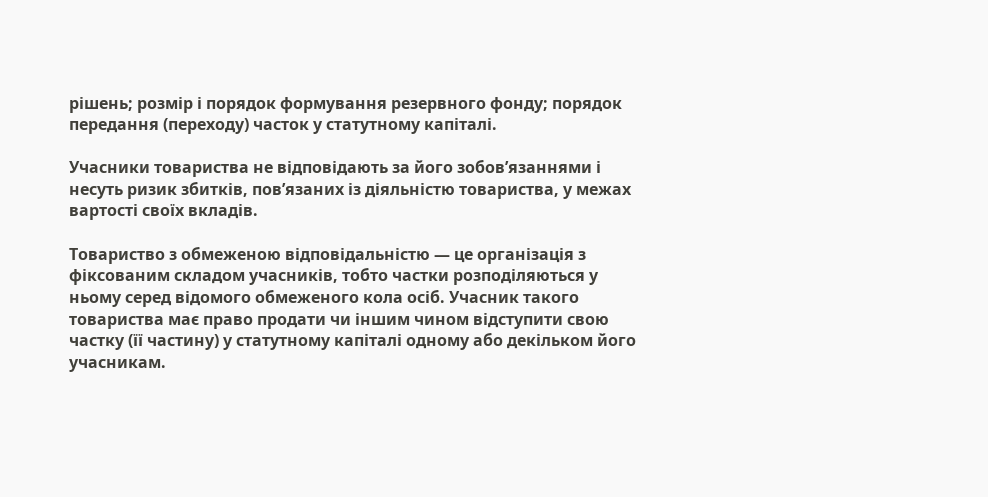рішень; розмір і порядок формування резервного фонду; порядок передання (переходу) часток у статутному капіталі.

Учасники товариства не відповідають за його зобов’язаннями і несуть ризик збитків, пов’язаних із діяльністю товариства, у межах вартості своїх вкладів.

Товариство з обмеженою відповідальністю — це організація з фіксованим складом учасників, тобто частки розподіляються у ньому серед відомого обмеженого кола осіб. Учасник такого товариства має право продати чи іншим чином відступити свою частку (її частину) у статутному капіталі одному або декільком його учасникам.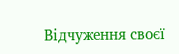Відчуження своєї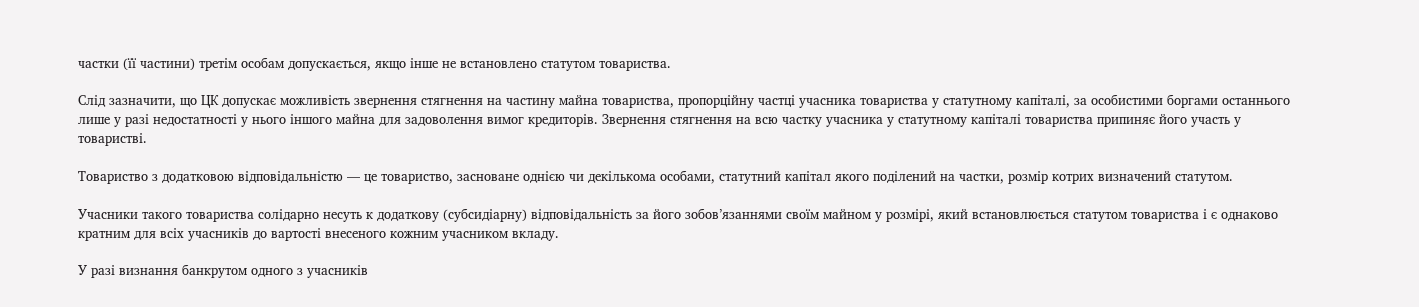частки (її частини) третім особам допускається, якщо інше не встановлено статутом товариства.

Слід зазначити, що ЦК допускає можливість звернення стягнення на частину майна товариства, пропорційну частці учасника товариства у статутному капіталі, за особистими боргами останнього лише у разі недостатності у нього іншого майна для задоволення вимог кредиторів. Звернення стягнення на всю частку учасника у статутному капіталі товариства припиняє його участь у товаристві.

Товариство з додатковою відповідальністю — це товариство, засноване однією чи декількома особами, статутний капітал якого поділений на частки, розмір котрих визначений статутом.

Учасники такого товариства солідарно несуть к додаткову (субсидіарну) відповідальність за його зобов’язаннями своїм майном у розмірі, який встановлюється статутом товариства і є однаково кратним для всіх учасників до вартості внесеного кожним учасником вкладу.

У разі визнання банкрутом одного з учасників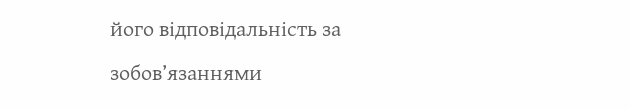його відповідальність за зобов’язаннями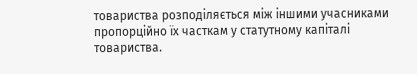товариства розподіляється між іншими учасниками пропорційно їх часткам у статутному капіталі товариства.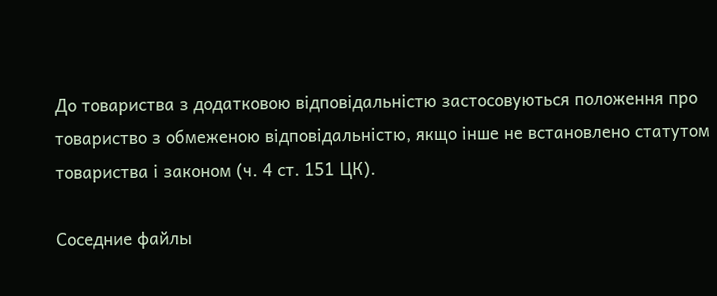До товариства з додатковою відповідальністю застосовуються положення про товариство з обмеженою відповідальністю, якщо інше не встановлено статутом товариства і законом (ч. 4 ст. 151 ЦК).

Соседние файлы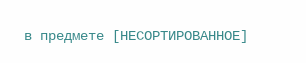в предмете [НЕСОРТИРОВАННОЕ]